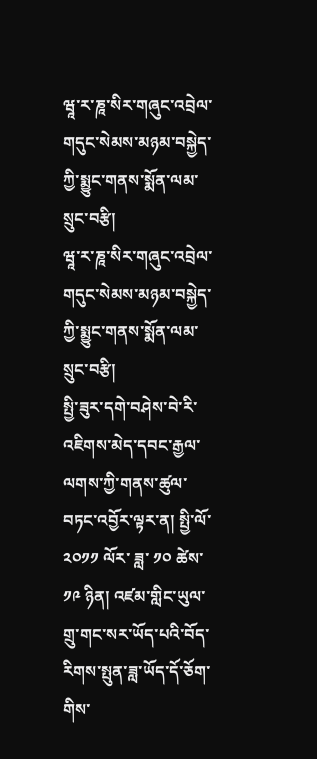ཝཱ་ར་ཎཱ་སིར་གཞུང་འབྲེལ་གདུང་སེམས་མཉམ་བསྐྱེད་ཀྱི་སྨྱུང་གནས་སྨོན་ལམ་སྲུང་བརྩི།
ཝཱ་ར་ཎཱ་སིར་གཞུང་འབྲེལ་གདུང་སེམས་མཉམ་བསྐྱེད་ཀྱི་སྨྱུང་གནས་སྨོན་ལམ་སྲུང་བརྩི།
སྤྱི་ཟུར་དགེ་བཤེས་བེ་རི་འཇིགས་མེད་དབང་རྒྱལ་ལགས་ཀྱི་གནས་ཚུལ་བཏང་འབྱོར་ལྟར་ན། སྤྱི་ལོ་ ༢༠༡༡ ལོར་ ཟླ་ ༡༠ ཚེས་ ༡༩ ཉིན། འཛམ་གླིང་ཡུལ་གྲུ་གང་སར་ཡོད་པའི་བོད་རིགས་སྤུན་ཟླ་ཡོད་དོ་ཅོག་གིས་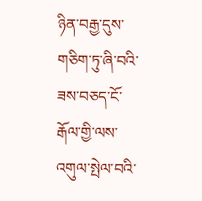ཉིན་བརྒྱ་དུས་གཅིག་ཏུ་ཞི་བའི་ཟས་བཅད་ངོ་རྒོལ་གྱི་ལས་འགུལ་སྤེལ་བའི་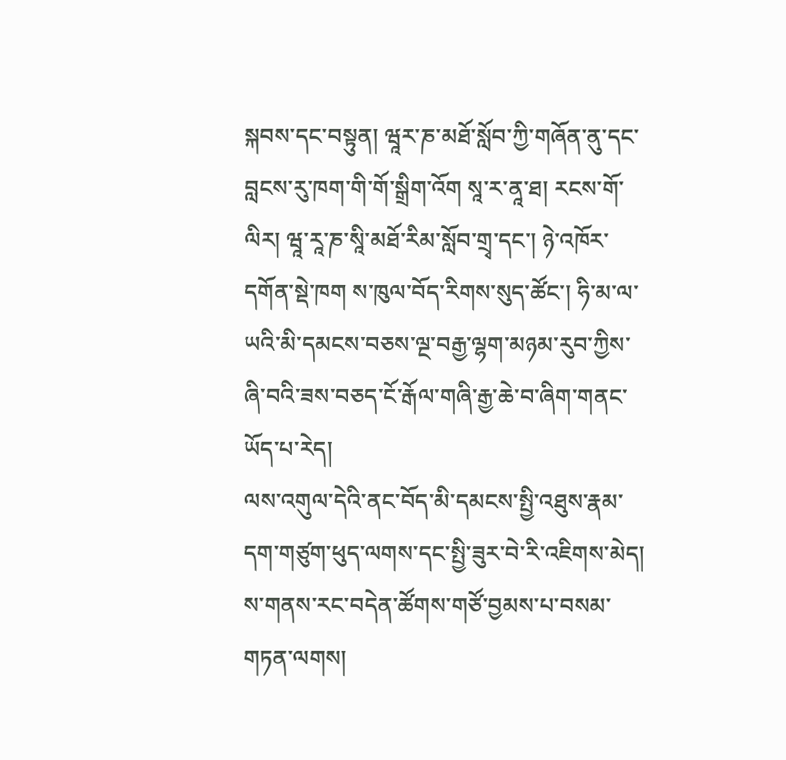སྐབས་དང་བསྟུན། ཝཱར་ཎ་མཐོ་སློབ་ཀྱི་གཞོན་ནུ་དང་བླངས་རུ་ཁག་གི་གོ་སྒྲིག་འོག སཱ་ར་ནཱ་ཐ། རངས་གོ་ལིར། ཝཱ་རཱ་ཎ་སཱི་མཐོ་རིམ་སློབ་གྲྭ་དང་། ཉེ་འཁོར་དགོན་སྡེ་ཁག ས་ཁུལ་བོད་རིགས་སུད་ཚོང་། ཧི་མ་ལ་ཡའི་མི་དམངས་བཅས་ལྔ་བརྒྱ་ལྷག་མཉམ་རུབ་ཀྱིས་ཞི་བའི་ཟས་བཅད་ངོ་རྒོལ་གཞི་རྒྱ་ཆེ་བ་ཞིག་གནང་ཡོད་པ་རེད།
ལས་འགུལ་དེའི་ནང་བོད་མི་དམངས་སྤྱི་འཐུས་རྣམ་དག་གཙུག་ཕུད་ལགས་དང་སྤྱི་ཟུར་བེ་རི་འཇིགས་མེད། ས་གནས་རང་བདེན་ཚོགས་གཙོ་བྱམས་པ་བསམ་གཏན་ལགས།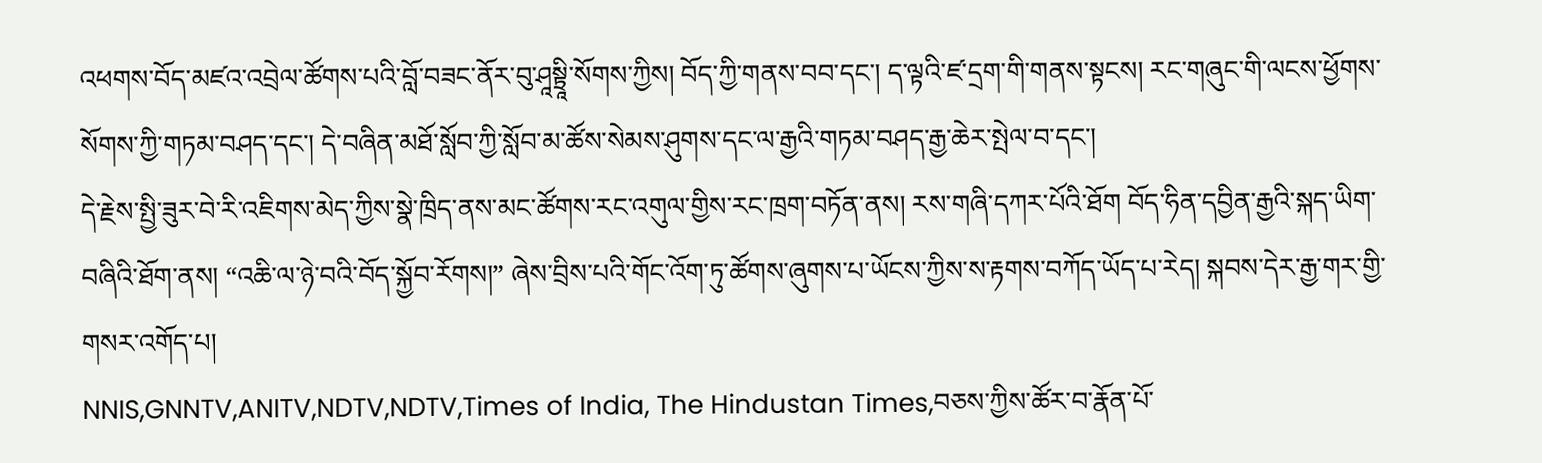འཕགས་བོད་མཛའ་འབྲེལ་ཚོགས་པའི་བློ་བཟང་ནོར་བུ་ཤཱསྟྲཱི་སོགས་ཀྱིས། བོད་ཀྱི་གནས་བབ་དང་། ད་ལྟའི་ཛ་དྲག་གི་གནས་སྟངས། རང་གཞུང་གི་ལངས་ཕྱོགས་སོགས་ཀྱི་གཏམ་བཤད་དང་། དེ་བཞིན་མཐོ་སློབ་ཀྱི་སློབ་མ་ཚོས་སེམས་ཤུགས་དང་ལ་རྒྱའི་གཏམ་བཤད་རྒྱ་ཆེར་སྤེལ་བ་དང་།
དེ་རྗེས་སྤྱི་ཟུར་བེ་རི་འཇིགས་མེད་ཀྱིས་སྣེ་ཁྲིད་ནས་མང་ཚོགས་རང་འགུལ་གྱིས་རང་ཁྲག་བཏོན་ནས། རས་གཞི་དཀར་པོའི་ཐོག བོད་ཧིན་དབྱིན་རྒྱའི་སྐད་ཡིག་བཞིའི་ཐོག་ནས། “འཆི་ལ་ཉེ་བའི་བོད་སྐྱོབ་རོགས།” ཞེས་བྲིས་པའི་གོང་འོག་ཏུ་ཚོགས་ཞུགས་པ་ཡོངས་ཀྱིས་ས་རྟགས་བཀོད་ཡོད་པ་རེད། སྐབས་དེར་རྒྱ་གར་གྱི་གསར་འགོད་པ།
NNIS,GNNTV,ANITV,NDTV,NDTV,Times of India, The Hindustan Times,བཅས་ཀྱིས་ཚོར་བ་རྣོན་པོ་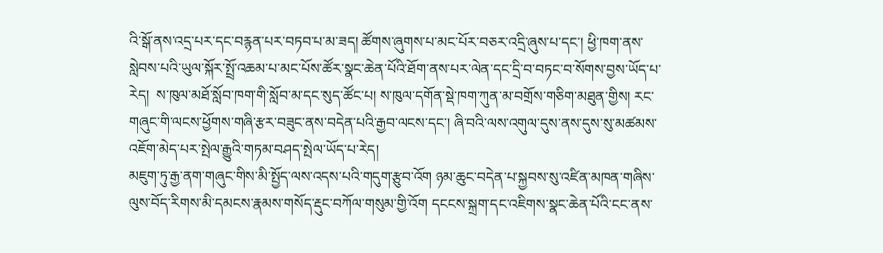འི་སྒོ་ནས་འདྲ་པར་དང་བརྙན་པར་བཏབ་པ་མ་ཟད། ཚོགས་ཞུགས་པ་མང་པོར་བཅར་འདྲི་ཞུས་པ་དང་། ཕྱི་ཁག་ནས་སླེབས་པའི་ཡུལ་སྐོར་སྤྲོ་འཆམ་པ་མང་པོས་ཚོར་སྣང་ཆེན་པོའི་ཐོག་ནས་པར་ལེན་དང་དྲི་བ་བཏང་བ་སོགས་བྱས་ཡོད་པ་རེད།  ས་ཁུལ་མཐོ་སློབ་ཁག་གི་སློབ་མ་དང་སུད་ཚོང་པ། ས་ཁུལ་དགོན་སྡེ་ཁག་ཀུན་མ་བགྲོས་གཅིག་མཐུན་གྱིས། རང་གཞུང་གི་ལངས་ཕྱོགས་གཞི་རྩར་བཟུང་ནས་བདེན་པའི་རྒྱབ་ལངས་དང་། ཞི་བའི་ལས་འགུལ་དུས་ནས་དུས་སུ་མཚམས་འཇོག་མེད་པར་སྤེལ་རྒྱུའི་གཏམ་བཤད་སྤེལ་ཡོད་པ་རེད།
མཇུག་ཏུ་རྒྱ་ནག་གཞུང་གིས་མི་སྤྱོད་ལས་འདས་པའི་གདུག་རྩུབ་འོག ཉམ་ཆུང་བདེན་པ་སྐྱབས་སུ་འཛིན་མཁན་གཞིས་ལུས་བོད་རིགས་མི་དམངས་རྣམས་གསོད་རྡུང་བཀོལ་གསུམ་གྱི་འོག དངངས་སྐྲག་དང་འཇིགས་སྣང་ཆེན་པོའི་ངང་ནས་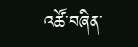འཚོ་བཞིན་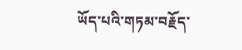ཡོད་པའི་གཏམ་བརྗོད་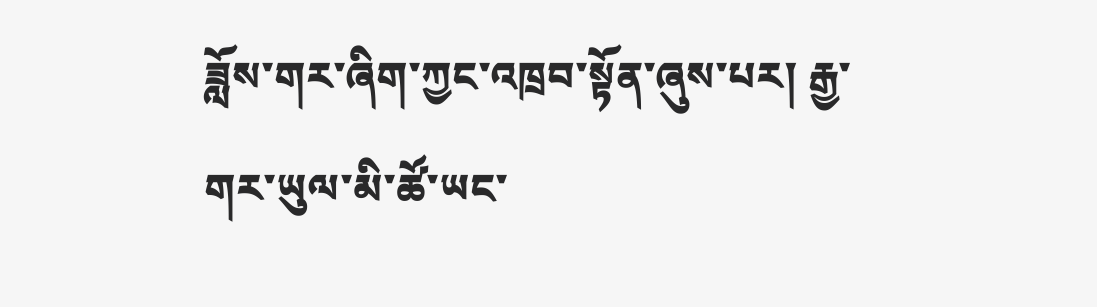ཟློས་གར་ཞིག་ཀྱང་འཁྲབ་སྟོན་ཞུས་པར། རྒྱ་གར་ཡུལ་མི་ཚོ་ཡང་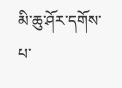མི་ཆུ་ཤོར་དགོས་པ་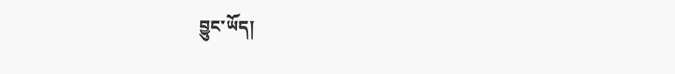བྱུང་ཡོད།